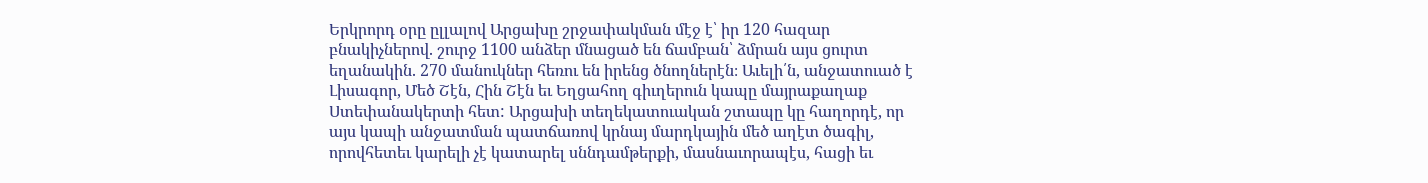Երկրորդ օրը ըլլալով Արցախը շրջափակման մէջ է՝ իր 120 հազար բնակիչներով. շուրջ 1100 անձեր մնացած են ճամբան՝ ձմրան այս ցուրտ եղանակին. 270 մանուկներ հեռու են իրենց ծնողներէն։ Աւելի՛ն, անջատուած է Լիսագոր, Մեծ Շէն, Հին Շէն եւ Եղցահող գիւղերուն կապը մայրաքաղաք Ստեփանակերտի հետ: Արցախի տեղեկատուական շտապը կը հաղորդէ, որ այս կապի անջատման պատճառով կրնայ մարդկային մեծ աղէտ ծագիլ, որովհետեւ կարելի չէ կատարել սննդամթերքի, մասնաւորապէս, հացի եւ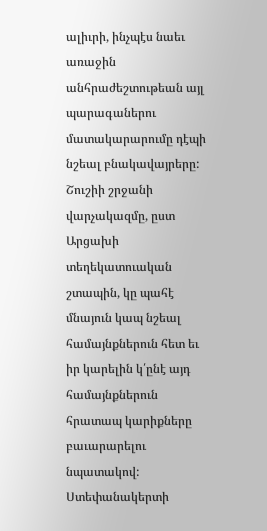ալիւրի, ինչպէս նաեւ առաջին անհրաժեշտութեան այլ պարագաներու մատակարարումը դէպի նշեալ բնակավայրերը:
Շուշիի շրջանի վարչակազմը, ըստ Արցախի տեղեկատուական շտապին, կը պահէ մնայուն կապ նշեալ համայնքներուն հետ եւ իր կարելին կ՛ընէ այդ համայնքներուն հրատապ կարիքները բաւարարելու նպատակով:
Ստեփանակերտի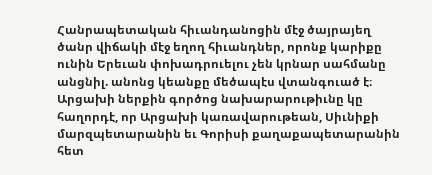Հանրապետական հիւանդանոցին մէջ ծայրայեղ ծանր վիճակի մէջ եղող հիւանդներ, որոնք կարիքը ունին Երեւան փոխադրուելու չեն կրնար սահմանը անցնիլ. անոնց կեանքը մեծապէս վտանգուած է։
Արցախի ներքին գործոց նախարարութիւնը կը հաղորդէ, որ Արցախի կառավարութեան, Սիւնիքի մարզպետարանին եւ Գորիսի քաղաքապետարանին հետ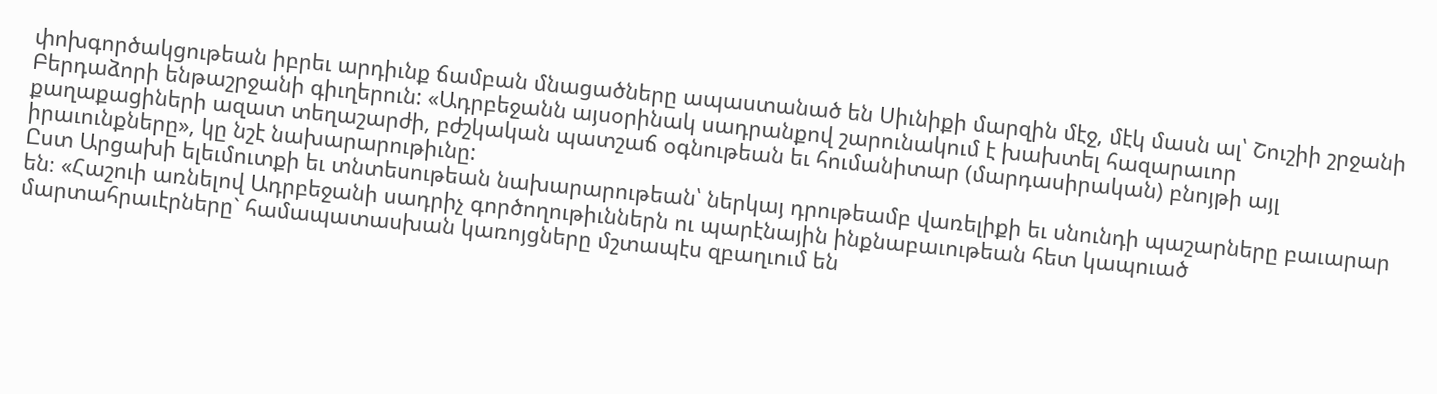փոխգործակցութեան իբրեւ արդիւնք ճամբան մնացածները ապաստանած են Սիւնիքի մարզին մէջ, մէկ մասն ալ՝ Շուշիի շրջանի Բերդաձորի ենթաշրջանի գիւղերուն: «Ադրբեջանն այսօրինակ սադրանքով շարունակում է խախտել հազարաւոր քաղաքացիների ազատ տեղաշարժի, բժշկական պատշաճ օգնութեան եւ հումանիտար (մարդասիրական) բնոյթի այլ իրաւունքները», կը նշէ նախարարութիւնը:
Ըստ Արցախի ելեւմուտքի եւ տնտեսութեան նախարարութեան՝ ներկայ դրութեամբ վառելիքի եւ սնունդի պաշարները բաւարար են։ «Հաշուի առնելով Ադրբեջանի սադրիչ գործողութիւններն ու պարէնային ինքնաբաւութեան հետ կապուած մարտահրաւէրները` համապատասխան կառոյցները մշտապէս զբաղւում են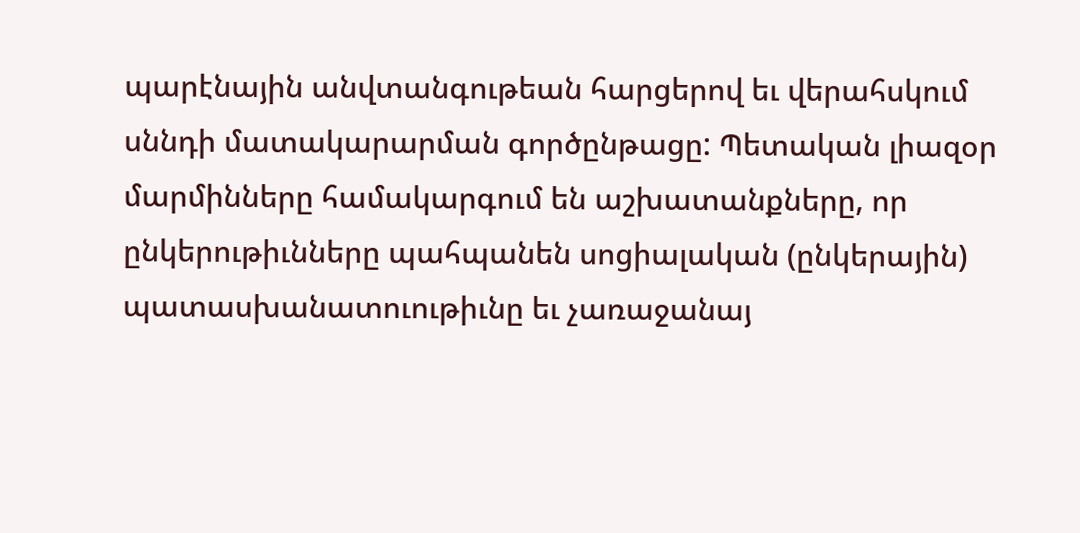պարէնային անվտանգութեան հարցերով եւ վերահսկում սննդի մատակարարման գործընթացը: Պետական լիազօր մարմինները համակարգում են աշխատանքները, որ ընկերութիւնները պահպանեն սոցիալական (ընկերային) պատասխանատուութիւնը եւ չառաջանայ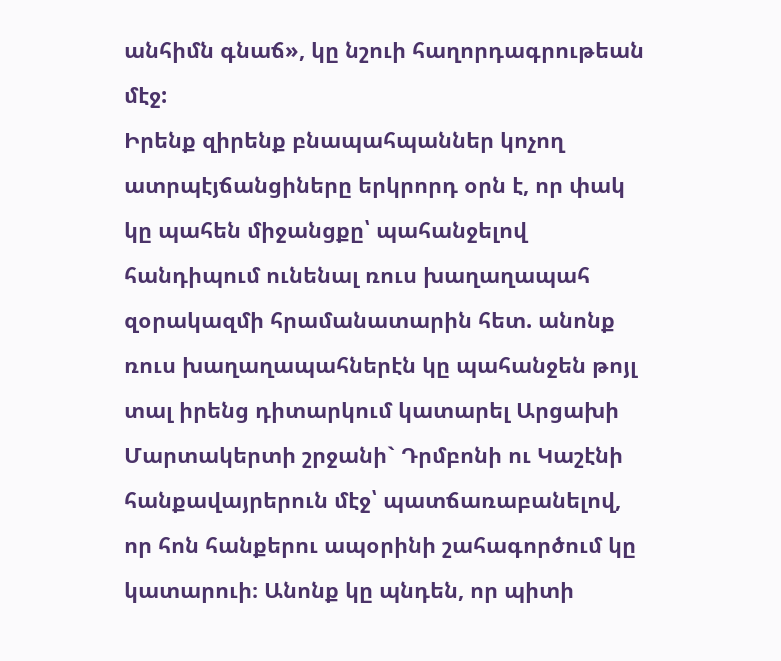անհիմն գնաճ», կը նշուի հաղորդագրութեան մէջ:
Իրենք զիրենք բնապահպաններ կոչող ատրպէյճանցիները երկրորդ օրն է, որ փակ կը պահեն միջանցքը՝ պահանջելով հանդիպում ունենալ ռուս խաղաղապահ զօրակազմի հրամանատարին հետ. անոնք ռուս խաղաղապահներէն կը պահանջեն թոյլ տալ իրենց դիտարկում կատարել Արցախի Մարտակերտի շրջանի` Դրմբոնի ու Կաշէնի հանքավայրերուն մէջ՝ պատճառաբանելով, որ հոն հանքերու ապօրինի շահագործում կը կատարուի։ Անոնք կը պնդեն, որ պիտի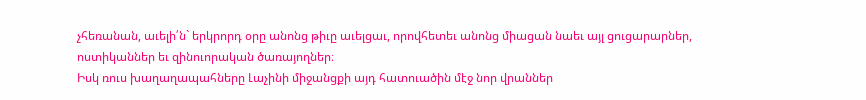չհեռանան, աւելի՛ն` երկրորդ օրը անոնց թիւը աւելցաւ, որովհետեւ անոնց միացան նաեւ այլ ցուցարարներ, ոստիկաններ եւ զինուորական ծառայողներ։
Իսկ ռուս խաղաղապահները Լաչինի միջանցքի այդ հատուածին մէջ նոր վրաններ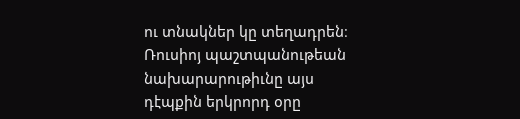ու տնակներ կը տեղադրեն։
Ռուսիոյ պաշտպանութեան նախարարութիւնը այս դէպքին երկրորդ օրը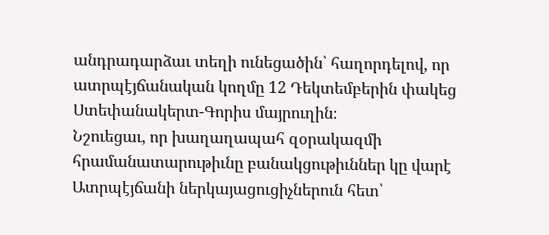անդրադարձաւ տեղի ունեցածին՝ հաղորդելով, որ ատրպէյճանական կողմը 12 Դեկտեմբերին փակեց Ստեփանակերտ-Գորիս մայրուղին։
Նշուեցաւ, որ խաղաղապահ զօրակազմի հրամանատարութիւնը բանակցութիւններ կը վարէ Ատրպէյճանի ներկայացուցիչներուն հետ՝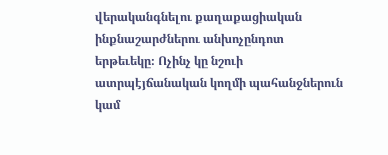վերականգնելու քաղաքացիական ինքնաշարժներու անխոչընդոտ երթեւեկը։ Ոչինչ կը նշուի ատրպէյճանական կողմի պահանջներուն կամ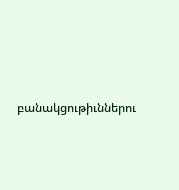բանակցութիւններու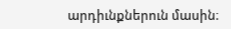արդիւնքներուն մասին։